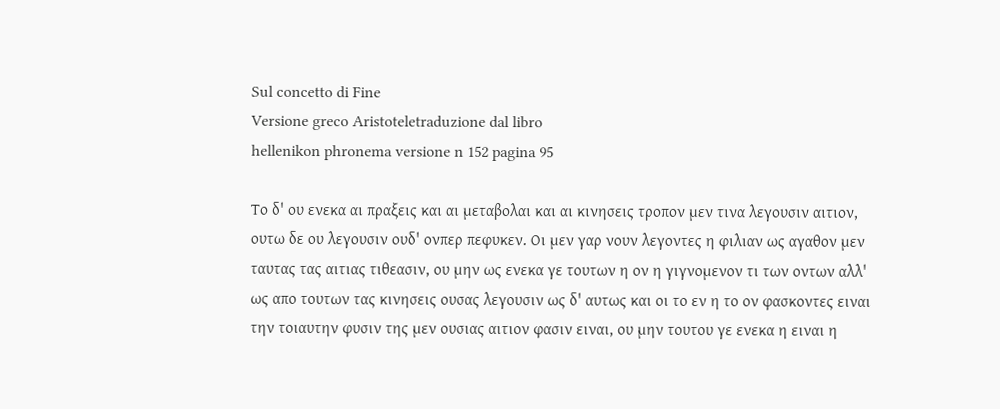Sul concetto di Fine
Versione greco Aristoteletraduzione dal libro
hellenikon phronema versione n 152 pagina 95

Το δ' ου ενεκα αι πραξεις και αι μεταβολαι και αι κινησεις τροπον μεν τινα λεγουσιν αιτιον, ουτω δε ου λεγουσιν ουδ' ονπερ πεφυκεν. Οι μεν γαρ νουν λεγοντες η φιλιαν ως αγαθον μεν ταυτας τας αιτιας τιθεασιν, ου μην ως ενεκα γε τουτων η ον η γιγνομενον τι των οντων αλλ' ως απο τουτων τας κινησεις ουσας λεγουσιν ως δ' αυτως και οι το εν η το ον φασκοντες ειναι την τοιαυτην φυσιν της μεν ουσιας αιτιον φασιν ειναι, ου μην τουτου γε ενεκα η ειναι η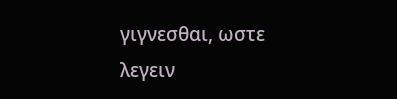γιγνεσθαι, ωστε λεγειν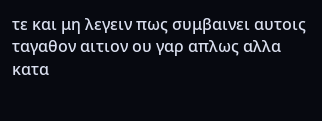τε και μη λεγειν πως συμβαινει αυτοις ταγαθον αιτιον ου γαρ απλως αλλα κατα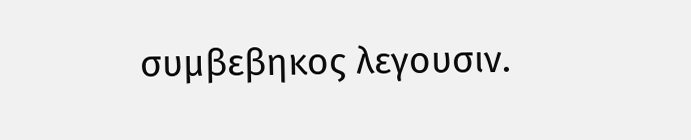συμβεβηκος λεγουσιν.